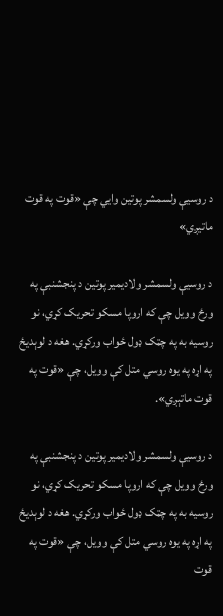د روسیې ولسمشر پوتین وايي چې «قوت په قوت ماتیږي»

د روسیې ولسمشر ولادیمیر پوتین د پنجشنبې په ورځ وویل چې که اروپا مسکو تحریک کړي، نو روسیه به په چټک ډول ځواب ورکړي. هغه د لوېدیځ په اړه په یوه روسي متل کې وویل، چې «قوت په قوت ماتېږي».

د روسیې ولسمشر ولادیمیر پوتین د پنجشنبې په ورځ وویل چې که اروپا مسکو تحریک کړي، نو روسیه به په چټک ډول ځواب ورکړي. هغه د لوېدیځ په اړه په یوه روسي متل کې وویل، چې «قوت په قوت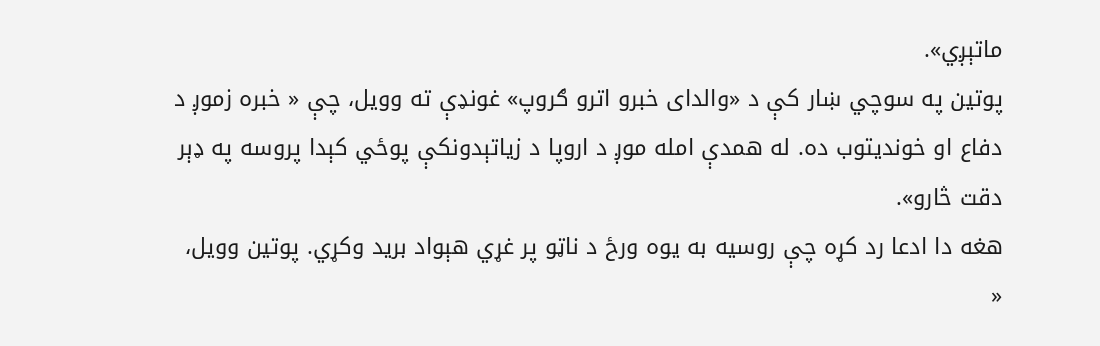ماتېږي».
پوتین په سوچي ښار کې د «والدای خبرو اترو ګروپ» غونډې ته وویل، چې « خبره زموږ د دفاع او خوندیتوب ده. له همدې امله موږ د اروپا د زیاتېدونکې پوځي کېدا پروسه په ډېر دقت څارو».
هغه دا ادعا رد کړه چې روسیه به یوه ورځ د ناټو پر غړي هېواد برید وکړي. پوتین وویل، «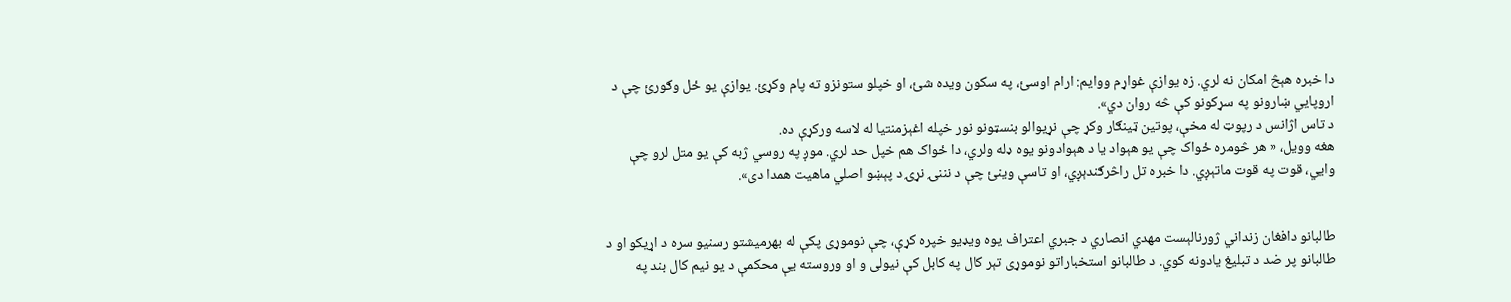دا خبره هېڅ امکان نه لري. زه یوازې غواړم ووایم: ارام اوسئ، په سکون ویده شئ، او خپلو ستونزو ته پام وکړئ. یوازې یو ځل وګورئ چې د اروپايي ښارونو په سړکونو کې څه روان دي».
د تاس اژانس د رپوټ له مخې، پوتین ټینګار وکړ چې نړیوالو بنسټونو نور خپله اغېزمنتیا له لاسه ورکړې ده.
هغه وویل، « هر څومره ځواک چې یو هېواد یا د هېوادونو یوه ډله ولري، دا ځواک هم خپل حد لري. موږ په روسي ژبه کې یو متل لرو چې وایي، قوت په قوت ماتېږي. دا خبره تل راڅرګندېږي، او تاسې وینئ چې د نننۍ نړۍ د پېښو اصلي ماهیت همدا دی».


طالبانو دافغان زنداني ژورنالېست مهدي انصاري د جبري اعتراف یوه ویډیو خپره کړې، چې نوموړی پکې له بهرمیشتو رسنیو سره د اړیکو او د طالبانو پر ضد د تبلیغ یادونه کوي. د طالبانو استخباراتو نوموړی تېر کال په کابل کې نیولی و او وروسته یې محکمې د یو نیم کال بند په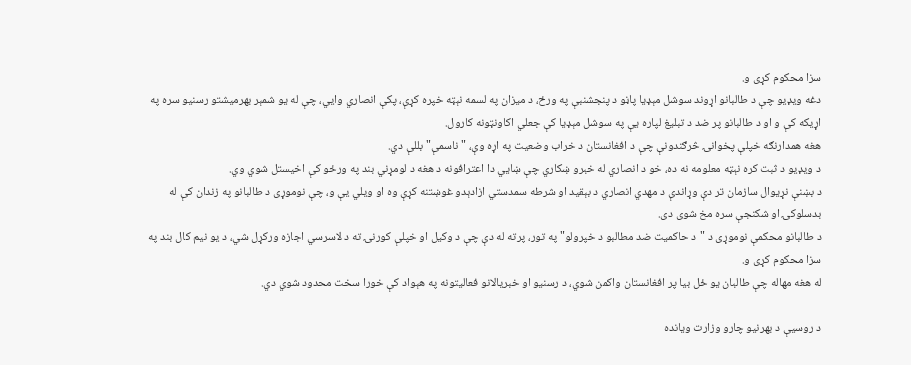سزا محکوم کړی و.
دغه ویډيو چې د طالبانو اړوند سوشل مېډیا پاڼو د پنجشنبې په ورځ، د میزان په لسمه نېټه خپره کړې، پکې انصاري وايي، چې له یو شمېر بهرمیشتو رسنیو سره په اړیکه کې و او د طالبانو پر ضد د تبلیغ لپاره یې په سوشل مېډیا کې جعلي اکاونټونه کارول.
هغه همدارنګه خپلې پخوانۍ څرګندونې چې د افغانستان د خراب وضعیت په اړه وې، "ناسمې" بللې دي.
د ویډیو د ثبت کره نېټه معلومه نه ده، خو د انصاري له خبرو ښکاري چې ښايي دا اعترافونه د هغه د لومړني بند په ورځو کې اخیستل شوي وي.
د بښنې نړیوال سازمان تر دې وړاندې د مهدي انصاري د بېقید او شرطه سمدستي ازادېدو غوښتنه کړې وه او ویلي یې و، چې نوموړی د طالبانو په زندان کې له بدسلوکۍ او شکنجې سره مخ شوی دی.
د طالبانو محکمې نوموړی د "د حاکمیت ضد مطالبو د خپرولو" په تور، پرته له دې چې د وکیل او خپلې کورنۍ ته د لاسرسي اجازه ورکړل شي، د یو نیم کال بند په سزا محکوم کړی و.
له هغه مهاله چې طالبان یو ځل بیا پر افغانستان واکمن شوي، د رسنیو او خبریالانو فعالیتونه په هېواد کې خورا سخت محدود شوي دي.

د روسیې د بهرنیو چارو وزارت ویانده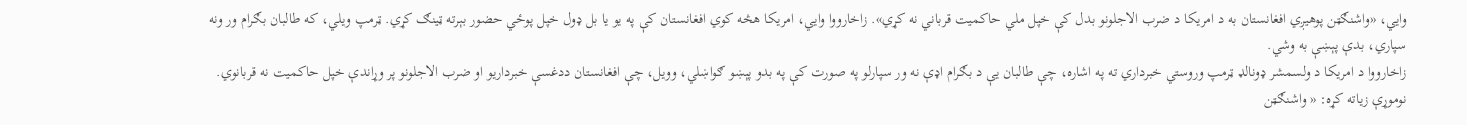وايي، «واشنګټن پوهیږي افغانستان به د امریکا د ضرب الاجلونو بدل کې خپل ملي حاکمیت قرباني نه کړي». زاخارووا وايي، امریکا هڅه کوي افغانستان کې په یو یا بل ډول خپل پوځي حضور بېرته ټینګ کړي. ټرمپ ویلي، که طالبان بګرام ور ونه سپاري، بدې پېښې به وشي.
زاخارووا د امریکا د ولسمشر ډونالډ ټرمپ وروستي خبرداري ته په اشاره، چې طالبان یې د بګرام اډې نه ور سپارلو په صورت کې په بدو پېښو ګواښلي، وویل، چې افغانستان ددغسې خبرداریو او ضرب الاجلونو پر وړاندې خپل حاکمیت نه قربانوي.
نوموړې زیاته کړه: « واشنګټن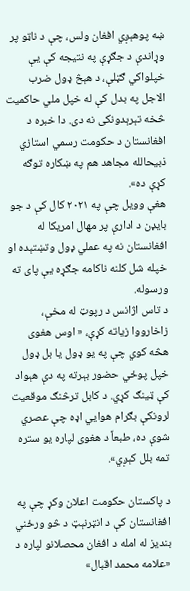ښه پوهېږي افغان ولس، چې د ناټو پر وړاندې د جګړې په نتیجه کې یې خپلواکي ګټلې، د هېڅ ډول ضرب الاجل په بدل کې له خپل ملي حاکمیت څخه تېرېدونکی نه دی. دا خبره د افغانستان د حکومت رسمي استازي ذبیحالله مجاهد هم په ښکاره توګه کړې ده».
هغې وویل چې په ۲۰۲۱ کال کې د جو بایډن د ادارې پر مهال امریکا له افغانستان نه په عملي ډول وتښتېده او خپله شل کلنه ناکامه جګړه یې پای ته ورسوله.
د تاس اژانس د رپوټ له مخې، زاخارووا زیاته کړې، « اوس هغوی هڅه کوي چې په یو ډول یا بل ډول خپل پوځي حضور بېرته په دې هېواد کې ټینګ کړي. د کابل ترڅنګ موقعیت لرونکې بګرام هوايي اډه چې عصري شوې ده، طبعاً د هغوی لپاره یو ستره تمه بلل کېږي».

د پاکستان حکومت اعلان وکړ چې په افغانستان کې د انټرنېټ د څو ورځني بندیز له امله د افغان محصلانو لپاره د «علامه محمد اقبال»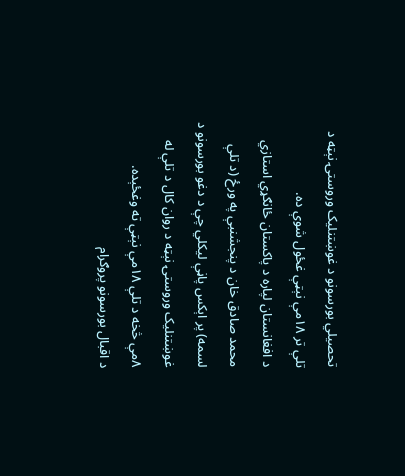تحصیلي بورسونو د غوښتنلیک وروستۍ نېټه د تلې تر ۱۸مې نېټې غځول شوې ده.
د افغانستان لپاره د پاکستان ځانګړي استازي محمد صادق خان د پنجشنبې په ورځ (د تلې لسمه) پر اېکس پاڼې لیکلي چې د دغو بورسونو د غوښتنلیک وروستۍ نېټه د روان کال د تلې له ۸مې څخه د تلې ۱۸مې نېټې ته وغځېده.
د اقبال بورسونو پروګرام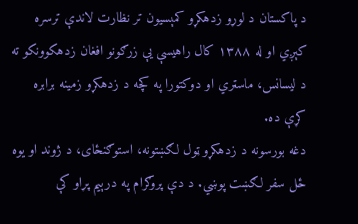د پاکستان د لوړو زدهکړو کمېسیون تر نظارت لاندې ترسره کېږي او له ۱۳۸۸ کال راهیسې یې زرګونو افغان زدهکوونکو ته د لیسانس، ماسټري او دوکتورا په کچه د زدهکړو زمینه برابره کړې ده.
دغه بورسونه د زدهکړو ټول لګښتونه، استوګنځای، د ژوند او یوه ځل سفر لګښت پوښي. د دې پروګرام په درېیم پړاو کې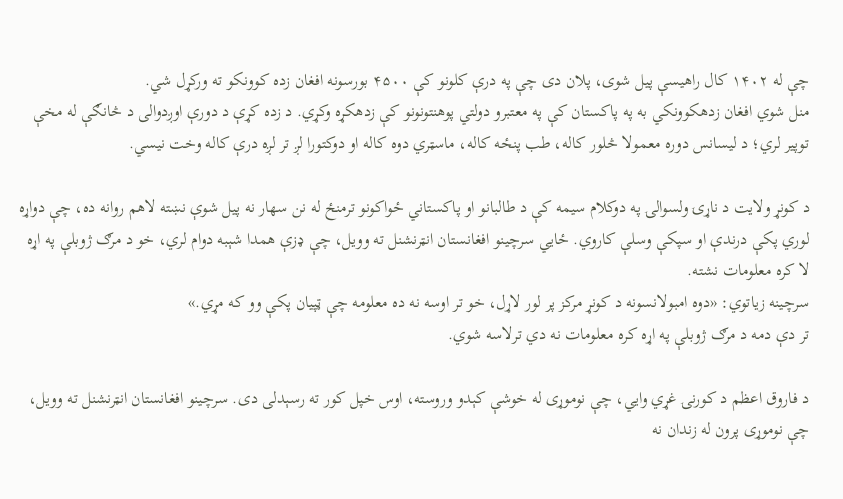چې له ۱۴۰۲ کال راهیسې پیل شوی، پلان دی چې په درې کلونو کې ۴۵۰۰ بورسونه افغان زده کوونکو ته ورکړل شي.
منل شوي افغان زدهکوونکي به په پاکستان کې په معتبرو دولتي پوهنتونونو کې زدهکړه وکړي. د زده کړې د دورې اوږدوالی د څانګې له مخې توپیر لري؛ د لیسانس دوره معمولا څلور کاله، طب پنځه کاله، ماسټري دوه کاله او دوکتورا لږ تر لږه درې کاله وخت نیسي.

د کونړ ولایت د ناړۍ ولسوالۍ په دوکلام سیمه کې د طالبانو او پاکستاني ځواکونو ترمنځ له نن سهار نه پیل شوې نښته لاهم روانه ده، چې دواړه لوري پکې درندې او سپکې وسلې کاروي. ځايي سرچینو افغانستان انټرنشنل ته وویل، چې ډزې همدا شېبه دوام لري، خو د مرګ ژوبلې په اړه لا کره معلومات نشته.
سرچینه زیاتوي: «دوه امبولانسونه د کونړ مرکز پر لور لاړل، خو تر اوسه نه ده معلومه چې ټپیان پکې وو که مړي.»
تر دې دمه د مرګ ژوبلې په اړه کره معلومات نه دي ترلاسه شوي.

د فاروق اعظم د کورنۍ غړي وايي، چې نوموړی له خوشې کېدو وروسته، اوس خپل کور ته رسېدلی دی. سرچینو افغانستان انټرنشنل ته وویل، چې نوموړی پرون له زندان نه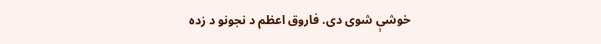خوشې شوی دی. فاروق اعظم د نجونو د زده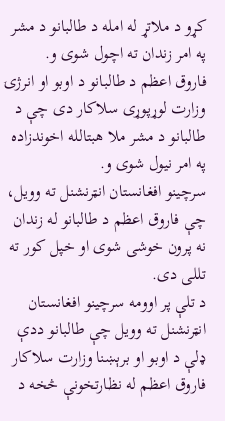کړو د ملاتړ له امله د طالبانو د مشر په امر زندان ته اچول شوی و.
فاروق اعظم د طالبانو د اوبو او انرژۍ وزارت لوړپوړی سلاکار دی چې د طالبانو د مشر ملا هبتالله اخوندزاده په امر نیول شوی و.
سرچینو افغانستان انټرنشنل ته وویل، چې فاروق اعظم د طالبانو له زندان نه پرون خوشی شوی او خپل کور ته تللی دی.
د تلې پر اوومه سرچینو افغانستان انټرنشنل ته وویل چې طالبانو ددې ډلې د اوبو او برېښنا وزارت سلاکار فاروق اعظم له نظارتخونې څخه د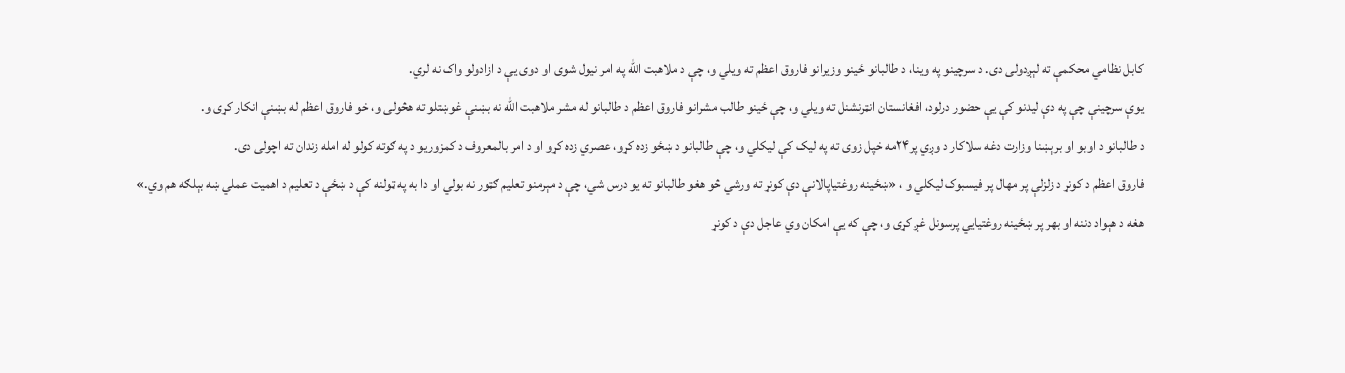کابل نظامي محکمې ته لېږدولی دی. د سرچینو په وینا، د طالبانو ځینو وزیرانو فاروق اعظم ته ویلي و، چې د ملاهبت الله په امر نیول شوی او دوی یې د ازادولو واک نه لري.
یوې سرچینې چې په دې لیدنو کې یې حضور درلود، افغانستان انټرنشنل ته ویلي و، چې ځینو طالب مشرانو فاروق اعظم د طالبانو له مشر ملاهبت الله نه بښنې غوښتلو ته هڅولی و، خو فاروق اعظم له بښنې انکار کړی و.
د طالبانو د اوبو او برېښنا وزارت دغه سلاکار د وږي پر۲۴مه خپل زوی ته په لیک کې لیکلي و، چې طالبانو د ښځو زده کړو، عصري زده کړو او د امر بالمعروف د کمزوریو د په ګوته کولو له امله زندان ته اچولی دی.
فاروق اعظم د کونړ د زلزلې پر مهال پر فیسبوک لیکلي و ، «ښځینه روغتیاپالانې دې کونړ ته ورشي څو هغو طالبانو ته یو درس شي، چې د مېرمنو تعلیم ګټور نه بولي او دا به په ټولنه کې د ښځې د تعلیم د اهمیت عملي ښه بېلګه هم وي.»
هغه د هېواد دننه او بهر پر ښځینه روغتیایي پرسونل غږ کړی و، چې که یې امکان وي عاجل دې د کونړ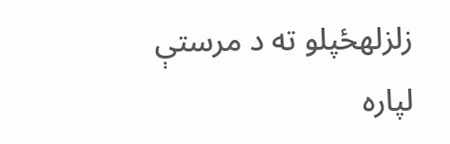زلزلهځپلو ته د مرستې لپاره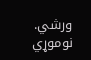ورشي.
نوموړي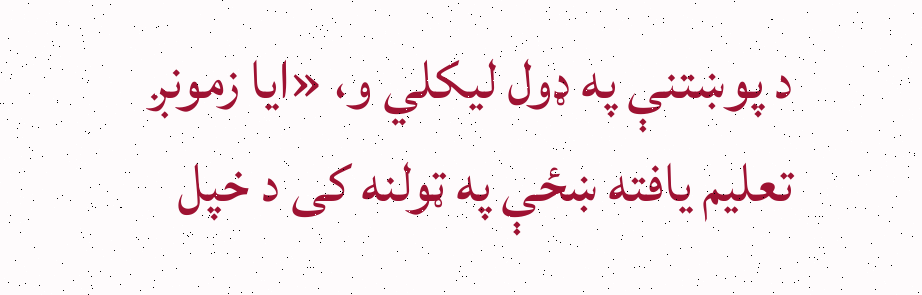د پوښتنې په ډول لیکلي و، «ایا زمونږ تعلیم یافته ښځې په ټولنه کی د خپل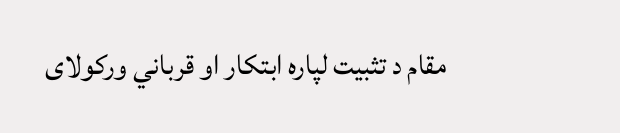مقام د تثبیت لپاره ابتکار او قرباني ورکولای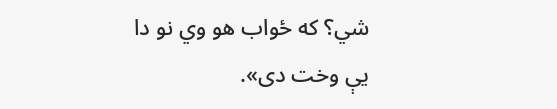شي؟ که ځواب هو وي نو دا یې وخت دی».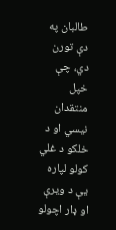طالبان په دې تورن دي، چې خپل منتقدان نیسي او د خلکو د غلي کولو لپاره یې د ویرې او ډار اچولو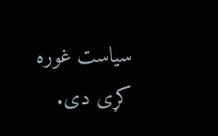سیاست غوره کړی دی.